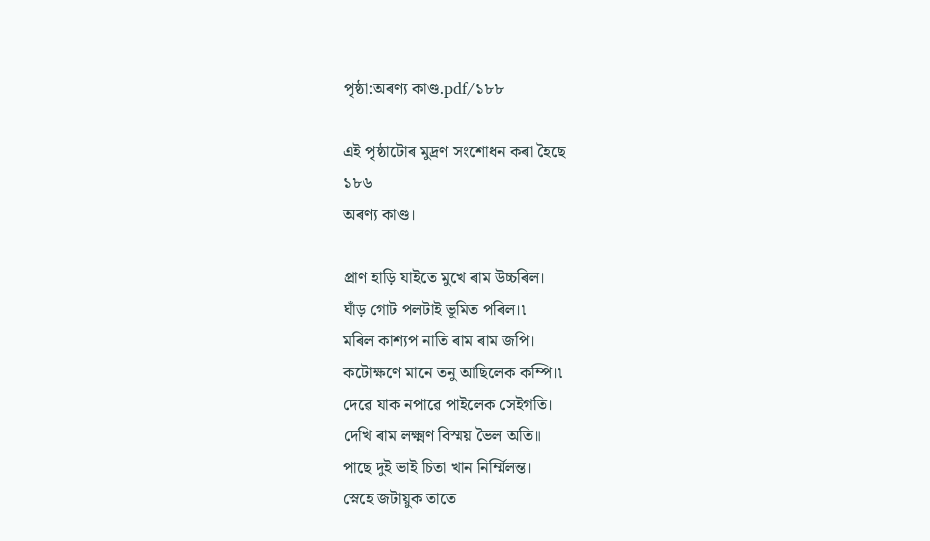পৃষ্ঠা:অৰণ্য কাণ্ড.pdf/১৮৮

এই পৃষ্ঠাটোৰ মুদ্ৰণ সংশোধন কৰা হৈছে
১৮৬
অৰণ্য কাণ্ড।

প্ৰাণ হাড়ি যাইতে মুখে ৰাম উচ্চৰিল।
ঘাঁড় গোট পলটাই ভূমিত পৰিল।৷
মৰিল কাশ্যপ নাতি ৰাম ৰাম জপি।
কটোক্ষণে মানে তনু আছিলেক কম্পি।৷
দেৱে যাক নপাৱে পাইলেক সেইগতি।
দেখি ৰাম লক্ষ্মণ বিস্ময় ভৈল অতি॥
পাছে দুই ভাই চিতা খান নিৰ্ম্মিলন্ত।
স্নেহে জটায়ুক তাতে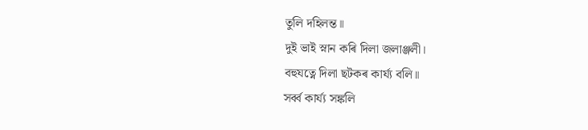তুলি দহিলন্ত॥
দুই ভাই স্নান কৰি দিলা জলাঞ্জলী।
বহুযত্নে দিলা ছটকৰ কাৰ্য্য বলি॥
সৰ্ব্ব কাৰ্য্য সঙ্কলি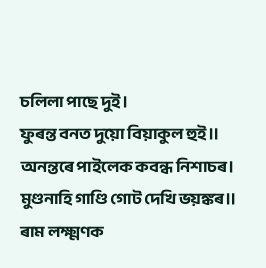চলিলা পাছে দুই।
ফুৰন্ত বনত দুয়ো বিয়াকুল হুই॥
অনন্তৰে পাইলেক কবন্ধ নিশাচৰ।
মুণ্ডনাহি গাণ্ডি গোট দেখি ভয়ঙ্কৰ॥
ৰাম লক্ষ্মণক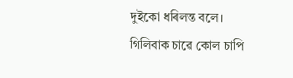দুইকো ধৰিলন্ত বলে।
গিলিবাক চাৱে কোল চাপি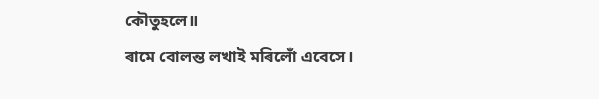কৌতুহলে॥
ৰামে বোলন্ত লখাই মৰিলোঁ এবেসে।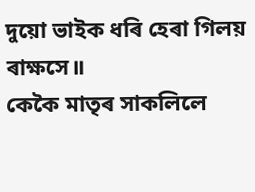দুয়ো ভাইক ধৰি হেৰা গিলয় ৰাক্ষসে॥
কেকৈ মাতৃৰ সাকলিলে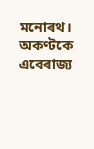মনোৰথ।
অকণ্টকে এবেৰাজ্য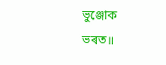ভুঞ্জোক ভৰত॥